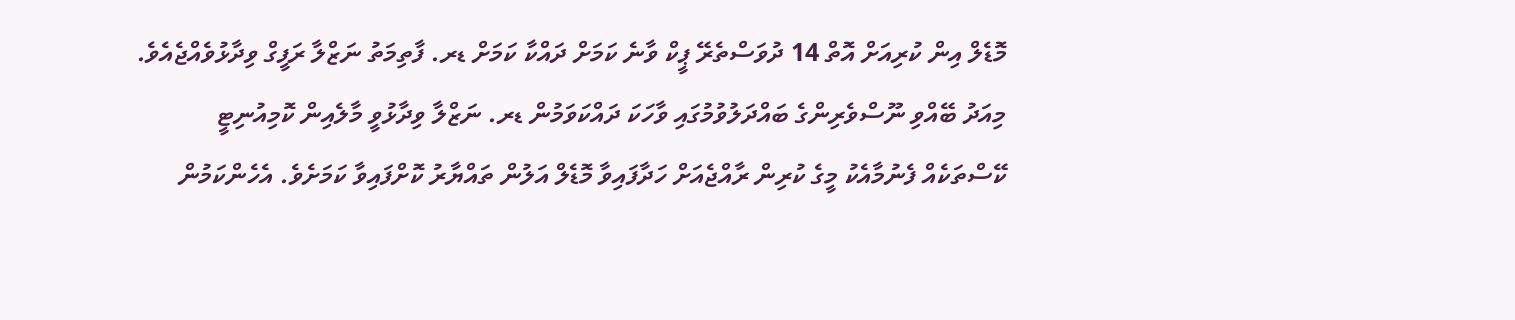މޮޑެލް އިން ކުރިއަށް އޮތް 14 ދުވަސްތެރޭ ޕީކް ވާނެ ކަމަށް ދައްކާ ކަމަށް ޑރ. ފާތިމަތު ނަޒްލާ ރަފީގް ވިދާޅުވެއްޖެއެވެ.
މިއަދު ބޭއްވި ނޫސްވެރިންގެ ބައްދަލުވުމުގައި ވާހަކަ ދައްކަވަމުން ޑރ. ނަޒްލާ ވިދާޅުވީ މާލެއިން ކޮމިއުނިޓީ ކޭސްތަކެއް ފެނުމާއެކު މީގެ ކުރިން ރާއްޖެއަށް ހަދާފައިވާ މޮޑެލް އަލުން ތައްޔާރު ކޮށްފައިވާ ކަމަށެވެ. އެހެންކަމުން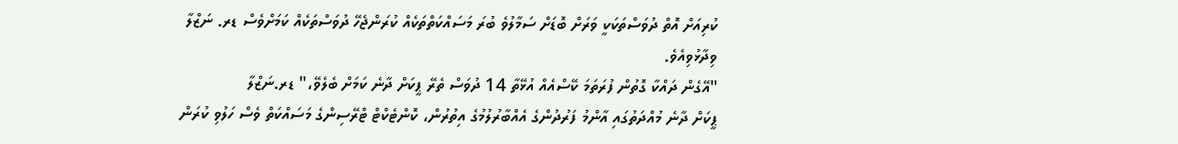ކުރިއަށް އޮތް ދުވަސްތަކަކީ ވަރަށް ބޮޑަށް ސަމާލުވެ ބުރަ މަސައްކަތްތަކެއް ކުރަންޖެހޭ ދުވަސްތަކެއް ކަމަށްވެސް ޑރ. ނަޒްލާ ވިދާޅުވިއެވެ.
"އޭގެން ދައްކާ ގޮތުން ފުރަތަމަ ކޭސްއެއް އުޅޭތާ 14 ދުވަސް ތެރޭ ޕީކަށް ދާނެ ކަމަށް ބެލެވޭ،" ޑރ.ނަޒްލާ
ޕީކަށް ދާނެ މުއްދަތުގައި އާންމު ފަރުދުންގެ އެއްބާރުލުމުގެ އިތުރުން، ކޮންޓެކްޓް ޓްރޭސިންގެ މަސައްކަތް ވެސް ހަލުވި ކުރަން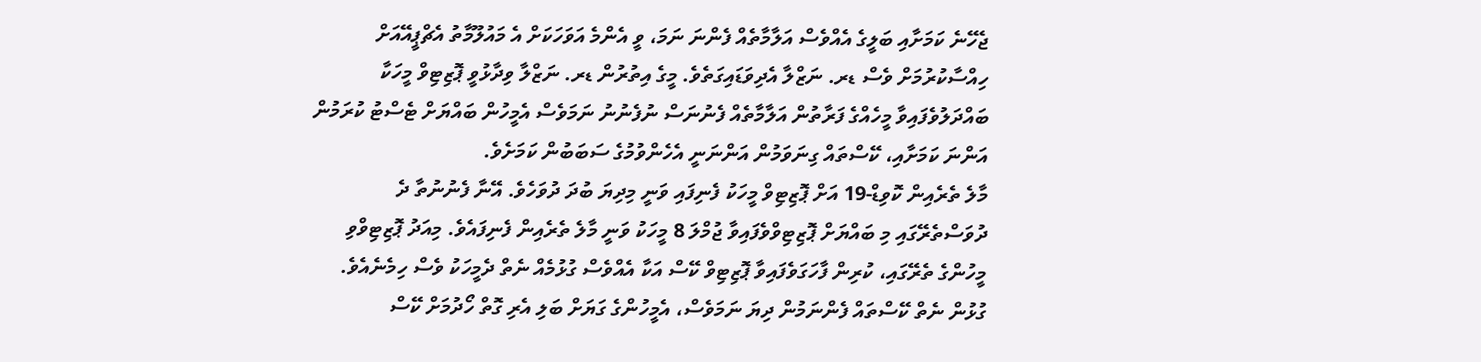ޖެހޭނެ ކަމަށާއި ބަލީގެ އެއްވެސް އަލާމާތެއް ފެންނަ ނަމަ، ވީ އެންމެ އަވަހަކަށް އެ މައުލޫމާތު އެޗްޕީއޭއަށް ހިއްސާކުރުމަށް ވެސް ޑރ. ނަޒްލާ އެދިވަޑައިގަތެވެ. މީގެ އިތުރުން ޑރ. ނަޒްލާ ވިދާޅުވީ ޕޮޒިޓިވް މީހަކާ ބައްދަލުވެފައިވާ މީހެއްގެ ފަރާތުން އަލާމާތެއް ފެނުނަސް ނުފެނުނު ނަމަވެސް އެމީހުން ބައްޔަށް ޓެސްޓު ކުރަމުން އަންނަ ކަމަށާއި، ކޭސްތައް ގިނަވަމުން އަންނަނީ އެހެންވުމުގެ ސަބަބުން ކަމަށެވެ.
މާލެ ތެރެއިން ކޮވިޑް-19 އަށް ޕޮޒިޓިވް މީހަކު ފެނިފައި ވަނީ މިދިޔަ ބުދަ ދުވަހެވެ. އޭނާ ފެނުނުތާ ދެ ދުވަސްތެރޭގައި މި ބައްޔަށް ޕޮޒިޓިވްވެފައިވާ ޖުމްލަ 8 މީހަކު ވަނީ މާލެ ތެރެއިން ފެނިފައެވެ. މިއަދު ޕޮޒިޓިވްވި މީހުންގެ ތެރޭގައި، ކުރިން ފާހަގަވެފައިވާ ޕޮޒިޓިވް ކޭސް އަކާ އެއްވެސް ގުޅުމެއް ނެތް ދެމީހަކު ވެސް ހިމެނެއެވެ.
ގުޅުން ނެތް ކޭސްތައް ފެންނަމުން ދިޔަ ނަމަވެސް، އެމީހުންގެ ގަޔަށް ބަލި އެރި ގޮތް ހޯދުމަށް ކޭސް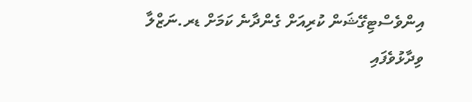އިންވެސްޓިގޭޝަން ކުރިއަށް ގެންދާނެ ކަމަށް ޑރ.ނަޒްލާ ވިދާޅުވެފައި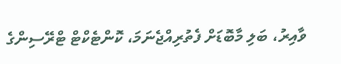ވާއިރު، ބަލި މާބޮޑަށް ފެތުރިއްޖެނަމަ، ކޮންޓެކްޓް ޓްރޭސިންގެ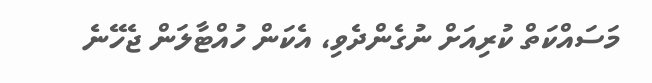މަސައްކަތް ކުރިއަށް ނުގެންދެވި، އެކަން ހުއްޓާލަން ޖެހޭނެ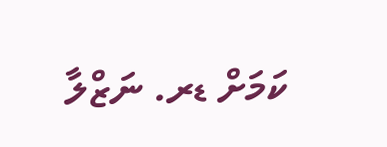ކަމަށް ޑރ. ނަޒްލާ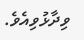ވިދާޅުވިއެވެ.